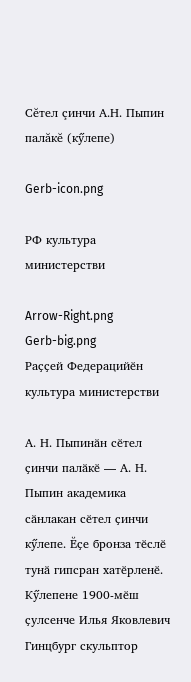Сĕтел çинчи А.Н. Пыпин палăкĕ (кӳлепе)

Gerb-icon.png

РФ культура министерстви

Arrow-Right.png
Gerb-big.png
Раҫҫей Федерацийӗн культура министерстви

А. Н. Пыпинӑн сӗтел ҫинчи палӑкӗ — А. Н. Пыпин академика сӑнлакан сӗтел ҫинчи кӳлепе. Ӗҫе бронза тӗслӗ тунӑ гипсран хатӗрленӗ. Кӳлепене 1900-мӗш ҫулсенче Илья Яковлевич Гинцбург скульптор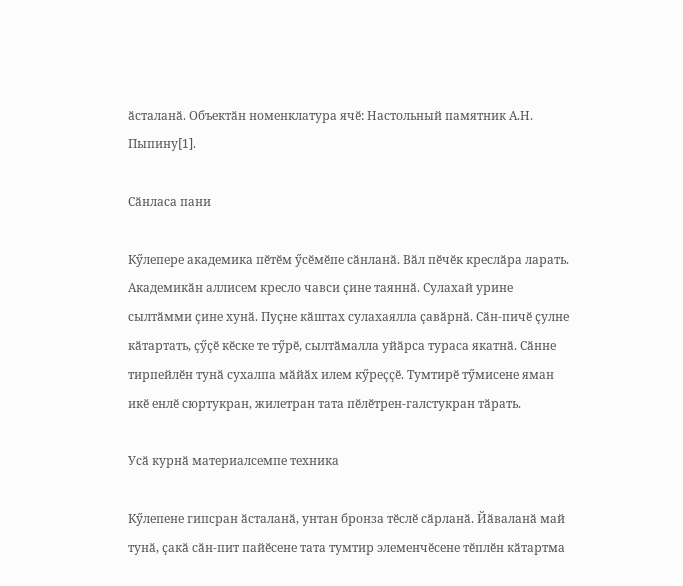ӑсталанӑ. Объектӑн номенклатура ячӗ: Настольный памятник А.Н. Пыпину[1].

Сӑнласа пани

Кӳлепере академика пӗтӗм ӳсӗмӗпе сӑнланӑ. Вӑл пӗчӗк креслӑра ларать. Академикӑн аллисем кресло чавси ҫине таяннӑ. Сулахай урине сылтӑмми ҫине хунӑ. Пуҫне кӑштах сулахаялла ҫавӑрнӑ. Сӑн-пичӗ ҫулне кӑтартать, ҫӳҫӗ кӗске те тӳрӗ, сылтӑмалла уйӑрса тураса якатнӑ. Сӑнне тирпейлӗн тунӑ сухалпа мӑйӑх илем кӳреҫҫӗ. Тумтирӗ тӳмисене яман икӗ енлӗ сюртукран, жилетран тата пӗлӗтрен-галстукран тӑрать.

Усӑ курнӑ материалсемпе техника

Кӳлепене гипсран ӑсталанӑ, унтан бронза тӗслӗ сӑрланӑ. Йӑваланӑ май тунӑ, ҫакӑ сӑн-пит пайӗсене тата тумтир элеменчӗсене тӗплӗн кӑтартма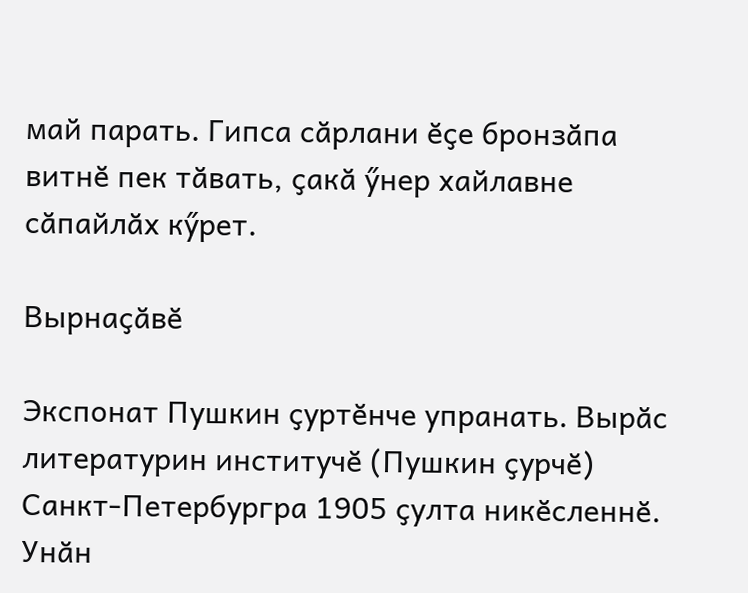май парать. Гипса сӑрлани ӗҫе бронзӑпа витнӗ пек тӑвать, ҫакӑ ӳнер хайлавне сӑпайлӑх кӳрет.

Вырнаҫӑвӗ

Экспонат Пушкин ҫуртӗнче упранать. Вырӑс литературин институчӗ (Пушкин ҫурчӗ) Санкт-Петербургра 1905 ҫулта никӗсленнӗ. Унӑн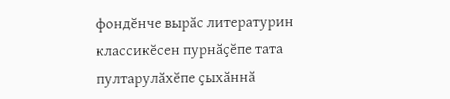фондӗнче вырӑс литературин классикӗсен пурнӑҫӗпе тата пултарулӑхӗпе ҫыхӑннӑ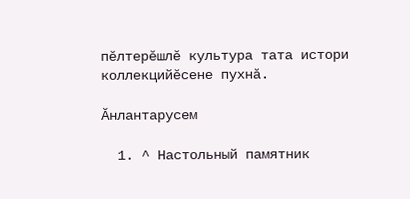пӗлтерӗшлӗ культура тата истори коллекцийӗсене пухнӑ.

Ӑнлантарусем

  1. ^ Настольный памятник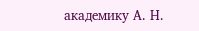академику А. Н.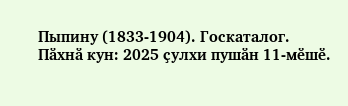Пыпину (1833-1904). Госкаталог. Пӑхнӑ кун: 2025 ҫулхи пушӑн 11-мӗшӗ.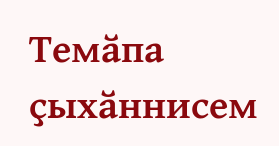Темӑпа ҫыхӑннисем